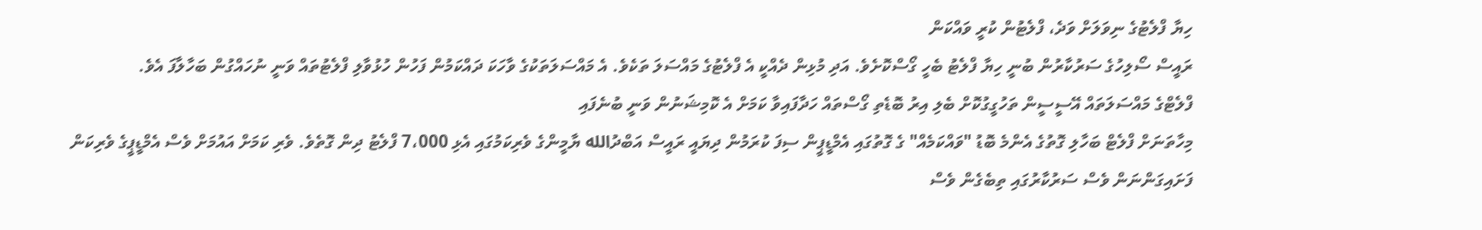ހިޔާ ފްލެޓުގެ ނިވަލަށް ވަދެ، ފްލެޓުން ކުރީ ވައްކަން
ރައީސް ސޯލިހުގެ ސަރުކާރުން ބުނީ ހިޔާ ފްލެޓު ބެހީ ގޯސްކޮށެވެ. އަދި މުޅިން ދެއްކީ އެ ފްލެޓުގެ މައްސަލަ ތަކެވެ. އެ މައްސަލަތަކުގެ ވާހަކަ ދައްކަމުން ފަހުން ހުޅުވާލި ފްލެޓުތައް ވަނީ ނުހައްގުން ބަހާލާފަ އެވެ.
ފްލެޓްގެ މައްސަލަތައް އޭސީސީން ތަހުގީގުކޮށް ބެލި އިރު ބޮޑެތި ގޯސްތައް ހަދާފައިވާ ކަމަށް އެ ކޮމިޝަނުން ވަނީ ބުނެފައި
މިހާތަނަށް ފްލެޓް ބަހާލި ގޮތުގެ އެންމެ ބޮޑު "ވައްކަމެއް" ގެ ގޮތުގައި އެމްޑީޕީން ސިފަ ކުރަމުން ދިޔައީ ރައީސް އަބްދުالله ޔާމީންގެ ވެރިކަމުގައި އެޅި 7،000 ފްލެޓު ދިން ގޮތެވެ. ވެރި ކަމަށް އައުމަށް ވެސް އެމްޑީޕީގެ ވެރިކަން ފަށައިގަންނަން ވެސް ސަރުކާރުގައި ތިބެގެން ވެސް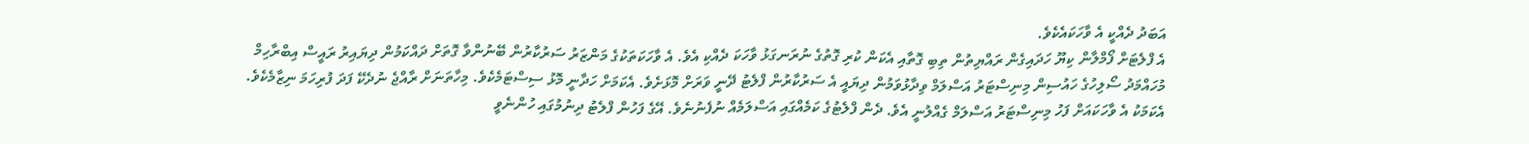އަބަދު ދެއްކީ އެ ވާހަކައެކެވެ.
އެ ފްލެޓަށް ފޯމްލާން ކިޔޫ ހަދައިގެން ރައްޔިތުން ތިބި ގޮތާއި އެކަން ކުރި ގޮތުގެ ނުރަނގަޅު ވާހަކަ ދެއްކި އެވެ. އެ ވާހަކަތަކުގެ މަންޒަރު ސަރުކާރުން ބޭނުންވާ ގޮތަށް ދައްކަމުން ދިޔައިރު ރައީސް އިބްރާހިމް މުހައްމަދު ސޯލިހުގެ ހައުސިން މިނިސްޓަރު އަސްލަމް ވިދާޅުވަމުން ދިޔައީ އެ ސަރުކާރުން ފްލެޓު ދޭނީ ވަރަށް މޮޅަށެވެ. އެކަމަށް ހަދާނީ މޮޅު ސިސްޓަމެކެވެ. މިހާތަނަށް ރާއްޖެ ނުދެކޭ ފަދަ ފުރިހަމަ ނިޒާމެކެވެ.
އެކަމަކު އެ ވާހަކައަށް ފަހު މިނިސްޓަރު އަސްލަމް ގެއްލުނީ އެވެ. ދެން ފްލެޓުގެ ކަމެއްގައި އަސްލަމެއް ނުފެނުނެވެ. އޭގެ ފަހުން ފްލެޓު ދިނުމުގައި ހުންނެވީ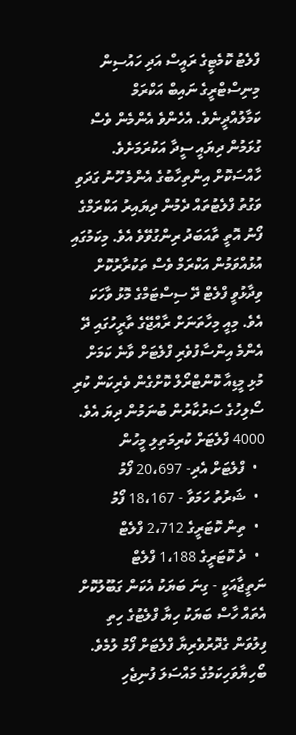ފްލެޓު ކޮމެޓީގެ ރައީސް އަދި ހައުސިން މިނިސްޓްރީގެ ނައިބް އަކްރަމް ކަމާލުއްދީނެވެ. އެހެންވެ އެންމެން ވެސް ގުޅަމުން ދިޔައީ ސީދާ އަކުރަމަށެވެ. ހާއްސަކޮށް އިންތިހާބުގެ އެންމެ ހޫނު ގަދަވި ވަގުތު ފްލެޓުތައް ދެމުން ދިޔައިރު އަކްރަމްގެ ފޯނު އޮތީ ތާއަބަދު ރިންގުވޭވެ އެވެ. މިކަމުގައި އުޅުއްވަމުން އަކްރަމް ވެސް ތަކުރާރުކޮށް ވިދާޅުވީ ފްލެޓް ދޭ ސިސްޓަމްގެ މޮޅު ވާހަކަ އެވެ. މިއީ މިހާތަނަށް ރާއްޖޭގެ ތާރީހުގައި ދޭ އެންމެ އިންސާފުވެރި ފްލެޓަށް ވާނެ ކަމަށް މުޅި މީޑިއާ ކޮންޓްރޯލް ކޮށްގެން ވެރިކަން ކުރި ސޯލިހުގެ ސަރުކާރުން ބުނަމުން ދިޔަ އެވެ.
4000 ފްލެޓަށް ކުރިމަތިލި މީހުން
  •  ފްލެޓަށް އެދި- 20،697 ފޯމު
  •  ޝަރުތު ހަމަވާ - 18،167 ފޯމު
  •  ތިން ކޮޓަރީގެ 2،712 ފްލެޓް
  •  ދެ ކޮޓަރީގެ 1،188 ފްލެޓް
ނަތީޖާއަކީ - ގިނަ ބަޔަކު އެކަން ގަބޫލުކޮށް އެތައް ހާސް ބަޔަކު ހިޔާ ފްލެޓުގެ ހިތި ފިލުވަން ގެދޮރުވެރިޔާ ފްލެޓަށް ފޯމު ލުމެވެ. ބޯހިޔާވަހިކަމުގެ މައްސަލަ ފުނިޖެހި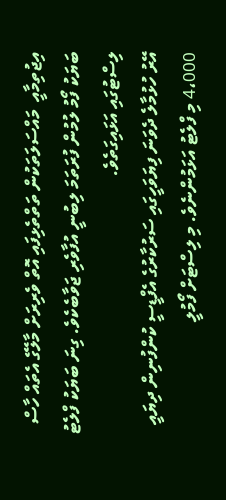އިޖުތިމާއީ  މައްސަލަތަކުން ތަތްތެޅިފައި އޮތް ވެރިރަށް މާލޭގެ އެތައް ހާސް ބަޔަކު ފޯމު ލުމުން ފުރަތަމަ ލިބުނީ އުފާވެރި ޖަވާބެކެވެ. ގިނަ ބަޔަކު ފްލެޓު ލިސްޓުގައި އަޅައިގަތެވެ.
އޭރު ހުޅުމާލެ ދެވަނަ ފިޔަވަހީގައި ސަރުކާރުގެ އެފްޑީސީ ކުންފުނިން ދިޔައީ 4،000 މި ފްލެޓު އަޅަމުންނެވެ. މި ލިސްޓަށް ފޯމުލީ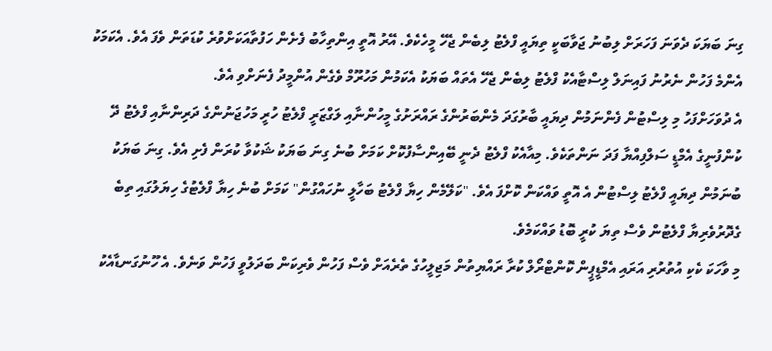ގިނަ ބަޔަކަ ދެވަނަ ފަހަރަށް ލިބުނު ޖަވާބަކީ ތިޔައީ ފްލެޓު ލިބެން ޖެހޭ މީހެކެވެ. އޭރު އޮތީ އިންތިހާބު ފެށެން ހަފުތާއަކަށްވުރެ ކުޑަތަން ވެފަ އެވެ. އެކަމަކު އެންމެ ފަހުން ނެރުނު ފައިނަލް ލިސްޓާއެކު ފްލެޓު ލިބެން ޖެހޭ އެތައް ބަޔަކު އެކަމުން މަހުރޫމް ވެގެން އުންމީދު ފެނަށްވި އެވެ.
އެ ދުވަހަށްފަހު މި ލިސްޓުން ފެންނަމުން ދިޔައީ ބާރުގަދަ މެންބަރުންގެ ރައްރަށުގެ މީހުންނާއި ލަގްޒަރީ ފްލެޓު ހުރީ މަހުޖަނުންގެ ދަރިންނާއި ފްލެޓު ދޭ ކުންފުނީގެ އެމްޑީ ސަލްފިއްޔާ ފަދަ ނަންތަކެވެ. މިއާއެކު ފްލެޓު ދެނީ ބޭއިންސާފުކޮށް ކަމަށް ބުނެ ގިނަ ބަޔަކު ޝަކުވާ ކުރަން ފެށި އެވެ. ގިނަ ބަޔަކު ބުނަމުން ދިޔައީ ފްލެޓު ލިސްޓުން އެ އޮތީ ވައްކަން ކޮށްފަ އެވެ. "ކަލޭމެން ހިޔާ ފްލެޓު ބަހާލީ ނުހައްގުން" ކަމަށް ބުނެ ހިޔާ ފްލެޓުގެ ހިޔަލުގައި ތިބެ ގެދޮރުވެރިޔާ ފްލެޓުން ވެސް ތިޔަ ކުރީ ބޮޑު ވައްކަމެވެ.
މި ވާހަކަ ކެކި އުތުރުރި އަރައި އެމްޑީޕީން ކޮންޓްރޯލް ކުރާ ރައްޔިތުން މަޖިލީހުގެ ތެރެއަށް ވެސް ފަހުން ވެރިކަން ބަދަލުވީ ފަހުން ވަނެވެ. އެ ހޫނުގަނޑާއެކު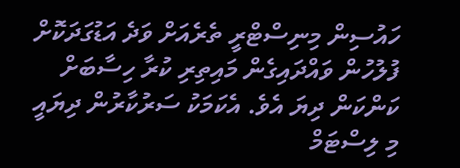ހައުސިން މިނިސްޓްރީ ތެރެއަށް ވަދެ އަޑުގަދަކޮށް ފުލުހުން ވައްދައިގެން މައިތިރި ކުރާ ހިސާބަށް ކަންކަން ދިޔަ އެވެ. އެކަމަކު ސަރުކާރުން ދިޔައީ މި ލިސްޓަމް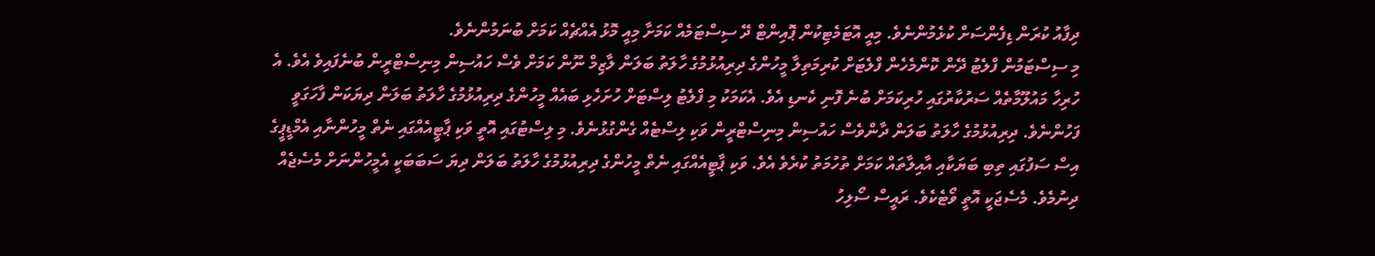ދިފާއު ކުރަން ޑިފެންސަށް ކުޅެމުންނެވެ. މިއީ އޮޓަމެޓިކުން ޕޮއިންޓް ދޭ ސިސްޓަމެއް ކަމަށާ މިއީ މޮޅު އެއްޗެއް ކަމަށް ބުނަމުންނެވެ.
މި ސިސްޓަމުން ފްލެޓު ދޭން ކޮންމެހެން ފްލެޓަށް ކުރިމަތިލާ މީހުންގެ ދިރިއުޅުމުގެ ހާލަތު ބަލަން ލާޒިމް ނޫން ކަމަށް ވެސް ހައުސިން މިނިސްޓްރީން ބުނެފައިވެ އެވެ. އެ ހުރިހާ މައުލޫމާތެއް ސަރުކާރުގައި ހުރިކަމަށް ބުނެ ފޮނި ކެނޑި އެވެ. އެކަމަކު މި ފްލެޓު ލިސްޓަށް ހުށަހެޅި ބައެއް މީހުންގެ ދިރިއުޅުމުގެ ހާލަތު ބަލަން ދިޔަކަން ފާހަގަވީ ފަހުންނެވެ. ދިރިއުޅުމުގެ ހާލަތު ބަލަން ދާންވެސް ހައުސިން މިނިސްޓްރީން ވަކި ލިސްޓެއް ގެންގުޅުނެވެ. މި ލިސްޓުގައި އޮތީ ވަކި ޕާޓީއެއްގައި ނެތް މީހުންނާއި އެމްޑީޕީގެ އިސް ސަފުގައި ތިބި ބަޔަކާއި އާއިލާތައް ކަމަށް ތުހުމަތު ކުރެވެ އެވެ. ވަކި ޕާޓީއެއްގައި ނެތް މީހުންގެ ދިރިއުޅުމުގެ ހާލަތު ބަލަން ދިޔަ ސަބަބަކީ އެމީހުންނަށް މެސެޖެއް ދިނުމެވެ. މެސެޖަކީ އޮތީ ވޯޓެކެވެ. ރައީސް ސޯލިހު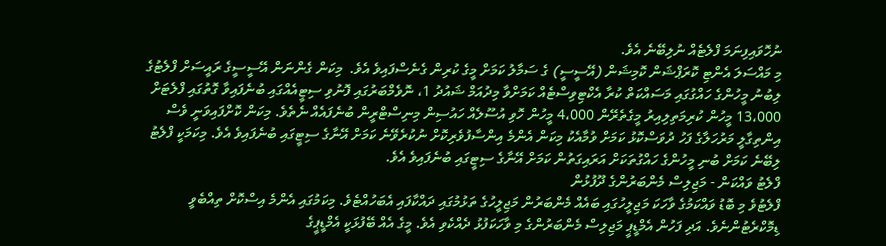ނުހޮވައިފިނަމަ ފްލެޓެއް ނުލިބޭނެ އެވެ.
މި މައްސަލަ އެންޓި ކޮރަޕްޝަން ކޮމިޝަން (އޭސީސީ) ގެ ސަމާލު ކަމަށް މީގެ ކުރިން ގެނެސްފައިވެ އެވެ.  މިކަން ގެންނަން އޭސީސީގެ ރައީސަށް ފްލެޓުގެ ލިބުނު މީހުންގެ ހައްގުގައި މަސައްކަތް ކުރާ އެކްޓިވިސްޓެއް ކަމަށްވާ މިދުއަމް ޝައުދު 1، ނޮވެމްބަރުގައި ފޮނުވި ސިޓީއެއްގައި ބުނެފައިވާ ގޮތުގައި ފްލެޓަށް 13،000 މީހުން ކުރިމަތިލިއިރު މީގެތެރޭން 4،000 މީހުން ހޮވި އުސޫލެއް ހައުސިން މިނިސްޓްރީން ބުނެފައެއް ނެތެވެ. މިކަން ކޮށްފައިވަނީ ވެސް އިންތިގާލީ މަރުހަލާގެ ފަހު ދުވަސްކޮޅު ކަމަށް ވުމާއެކު މިކަން އެންމެ އިންސާފުވެރިކޮށް ނުކުރެވޭނެ ކަމަށް އޭނާގެ ސިޓީގައި ބުނެފައިވެ އެވެ. މިކަމަކީ ފްލެޓު ލިބޭނެ ކަމަށް ބުނި މީހުންގެ ހައްގުތަކަށް އަރައިގަތުން ކަމަށް އޭނާގެ ސިޓީގައި ބުނެފައިވެ އެވެ.
ފްލެޓު ވައްކަން - މަޖިލިސް މެންބަރުންގެ ދޫފުޅުން
ފްލެޓުވެ މި ބޮޑު ވައްކަމުގެ ވާހަކަ މަޖިލީހުގައި ބައެއް މެންބަރުން މަޖިލީހުގެ ތަޅުމުގައި ދައްކާފައި އެބަހުއްޓެވެ. މިކަމުގައި އެންމެ އިސްކޮށް ތިއްބެވީ ޑިމޮކްރެޓުންނެވެ. އަދި ފަހުން އެމްޑީޕީ މަޖިލިސް މެންބަރުންގެ މި ވާހަކަފުޅު ދެއްކެވި އެވެ. މީގެ އެއް ބޭފުޅަކީ އެމްޑީޕީގެ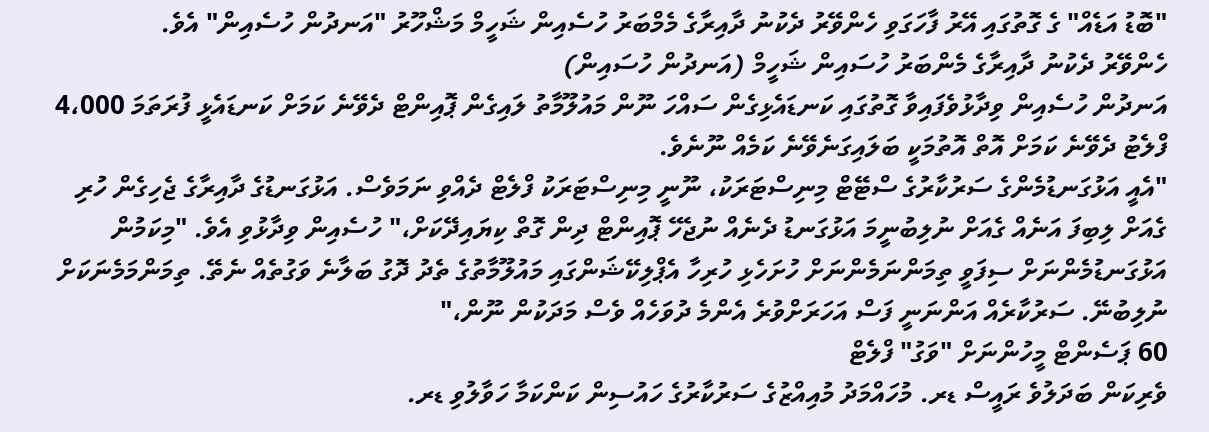"ބޮޑު އަޑެއް" ގެ ގޮތުގައި އޭރު ފާހަގަވި ހެންވޭރު ދެކުނު ދާއިރާގެ މެމްބަރު ހުސެއިން ޝަހީމް މަޝްހޫރު "އަނދުން ހުސެއިން" އެވެ.
ހެންވޭރު ދެކުނު ދާއިރާގެ މެންބަރު ހުސައިން ޝަހީމް (އަނދުން ހުސައިން)
އަނދުން ހުސެއިން ވިދާޅުވެފައިވާ ގޮތުގައި ކަނޑައެޅިގެން ސައްހަ ނޫން މައުލޫމާތު ލައިގެން ޕޮއިންޓް ދެވޭނެ ކަމަށް ކަނޑައެޅީ ފުރަތަމަ 4،000 ފްލެޓު ދެވޭނެ ކަމަށް އޮތް އޮތުމަކީ ބަލައިގަނެވޭނެ ކަމެއް ނޫނެވެ.
"އެއީ އަޅުގަނޑުމެންގެ ސަރުކާރުގެ ސްޓޭޓް މިނިސްޓަރަކު، ނޫނީ މިނިސްޓަރަކު ފްލެޓް ދެއްވި ނަމަވެސް. އަޅުގަނޑުގެ ދާއިރާގެ ޖެހިގެން ހުރި ގެއަށް ލިބިފަ އަނެއް ގެއަށް ނުލިބުނީމަ އަޅުގަނޑު ދެނެއް ނުޖެހޭ ޕޮއިންޓް ދިން ގޮތް ކިޔައިދޭކަށް،" ހުސެއިން ވިދާޅުވި އެވެ. "މިކަމުން އަޅުގަނޑުމެންނަށް ސިފަވީ ތިމަންނަމެންނަށް ހުށަހެޅި ހުރިހާ އެޕްލިކޭޝަންގައި މައުލޫމާތުގެ ތެދު ދޮގު ބަލާނެ ވަގުތެއް ނެތޭ. ތިމަންމަމެނަކަށް ނުލިބުނޭ. ސަރުކާރެއް އަންނަނީ ފަސް އަހަރަށްވުރެ އެންމެ ދުވަހެއް ވެސް މަދަކުން ނޫން،"
60 ޕަސެންޓް މީހުންނަށް "ވަގު" ފްލެޓް
ވެރިކަން ބަދަލުވެ ރައީސް ޑރ. މުހައްމަދު މުއިއްޒުގެ ސަރުކާރުގެ ހައުސިން ކަންކަމާ ހަވާލުވި ޑރ.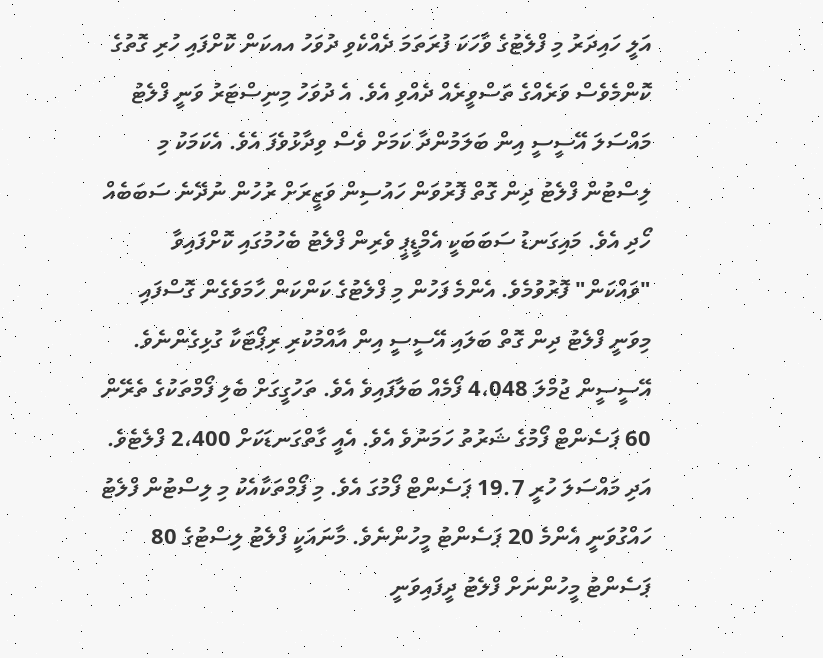އަލީ ހައިދަރު މި ފްލެޓުގެ ވާހަކަ ފުރަތަމަ ދެއްކެވި ދުވަހު އއކަން ކޮށްފައި ހުރި ގޮތުގެ ކޮންމެވެސް ވަރެއްގެ ތަސްވީރެއް ދެއްވި އެވެ. އެ ދުވަހު މިނިސްޓަރު ވަނީ ފްލެޓު މައްސަލަ އޭސީސީ އިން ބަލަމުންދާ ކަމަށް ވެސް ވިދާޅުވެފަ އެވެ. އެކަމަކު މި ލިސްޓުން ފްލެޓު ދިން ގޮތް ފޮރުވަން ހައުސިން ވަޒީރަށް ރުހުން ނުދޭނެ ސަބަބެއް ހޯދި އެވެ. މައިގަނޑު ސަބަބަކީ އެމްޑީޕީ ވެރިން ފްލެޓު ބެހުމުގައި ކޮށްފައިވާ "ވައްކަން" ފޮރުވުމެވެ. އެންމެ ފަހުން މި ފްލެޓުގެ ކަންކަން ހާމަވެގެން ގޮސްފައި މިވަނީ ފްލެޓު ދިން ގޮތް ބަލައި އޭސީސީ އިން އާއްމުކުރި ރިޕޯޓަކާ ގުޅިގެންނެވެ.
އޭސީސީން ޖުމްލަ 4،048 ފޯމެއް ބަލާފައިވެ އެވެ. ތަހުގީގަށް ބެލި ފޯމްތަކުގެ ތެރޭން 60 ޕަސެންޓް ފޯމުގެ ޝަރުތު ހަމަނުވެ އެވެ. އެއީ ގާތްގަނޑަކަށް 2،400 ފްލެޓެވެ. އަދި މައްސަލަ ހުރީ 19.7 ޕަސެންޓް ފޯމުގަ އެވެ. މި ފޯމްތަކާއެކު މި ލިސްޓުން ފްލެޓު ހައްގުވަނީ އެންމެ 20 ޕަސެންޓު މީހުންނެވެ. މާނައަކީ ފްލެޓު ލިސްޓުގެ 80 ޕަސެންޓު މީހުންނަށް ފްލެޓު ދީފައިވަނީ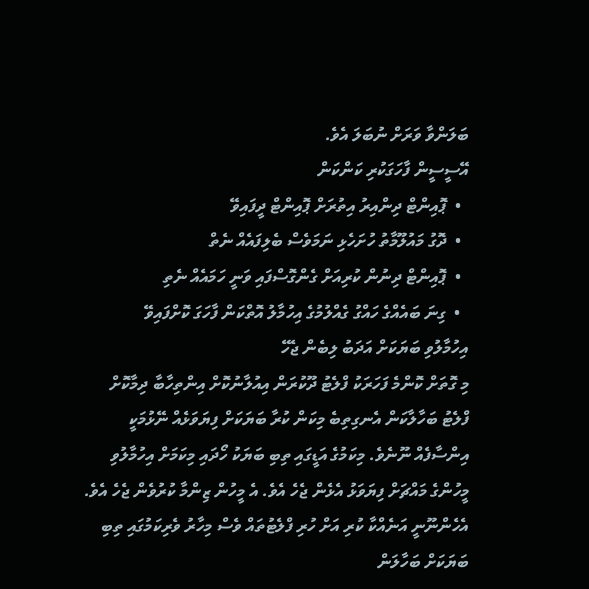ބަލަންވާ ވަރަށް ނުބަލަ އެވެ.
އޭސީސީން ފާހަގަކުރި ކަންކަން
  •  ޕޮއިންޓް ދިންއިރު އިތުރަށް ޕޮއިންޓް ދީފައިވޭ
  •  ދޮގު މައުލޫމާތު ހުށަހެޅި ނަމަވެސް ބެލިފައެއް ނެތް
  •  ޕޮއިންޓް ދިނުން ކުރިއަށް ގެންގޮސްފައި ވަނީ ހަމައެއް ނެތި
  •  ގިނަ ބައެއްގެ ހައްގު ގެއްލުމުގެ އިހުމާލު އޮތްކަން ފާހަގަ ކޮށްފައިވޭ
އިހުމާލުވި ބަޔަކަށް އަދަބު ލިބެން ޖެހޭ
މި ގޮތަށް ކޮންމެ ފަހަރަކު ފްލެޓު ދޫކުރަން އިއުލާނުކޮށް އިންތިހާބާ ދިމާކޮށް ފްލެޓު ބަހާލާކަން އެނގިތިބެ މިކަން ކުރާ ބަޔަކަށް ފިޔަވަޅެއް ނޭޅުމަކީ އިންސާފެއް ނޫނެވެ. މިކަމުގެ އަޑީގައި ތިބި ބަޔަކު ހޯދައި މިކަމަށް އިހުމާލުވި މީހުންގެ މައްޗަށް ފިޔަވަޅު އެޅެން ޖެހެ އެވެ. އެ މީހުން ޒިންމާ ކުރުވެން ޖެހެ އެވެ. އެހެންނޫނީ އަނެއްކާ ކުރި އަށް ހުރި ފްލެޓުތައް ވެސް މިހާރު ވެރިކަމުގައި ތިބި ބަޔަކަށް ބަހާލަން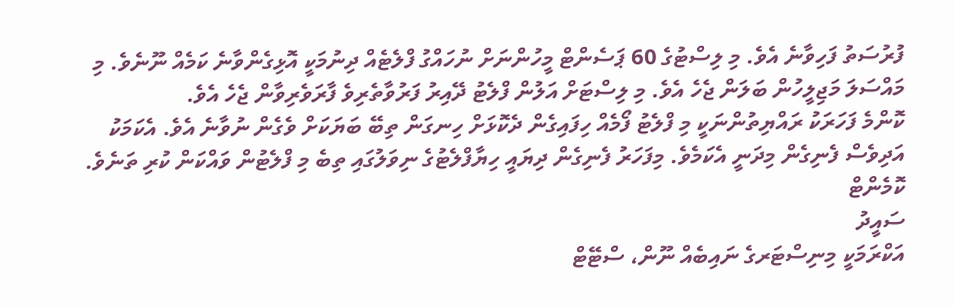ފުރުސަތު ފަހިވާނެ އެވެ. މި ލިސްޓުގެ 60 ޕަސެންޓް މީހުންނަށް ނުހައްގު ފްލެޓެއް ދިނުމަކީ އޮޅިގެންވާނެ ކަމެއް ނޫނެވެ. މި މައްސަލަ މަޖިލީހުން ބަލަން ޖެހެ އެވެ. މި ލިސްޓަށް އަލުން ފްލެޓު ދޭއިރު ފަރުވާތެރިވެ ފާރަވެރިވާން ޖެހެ އެވެ.
ކޮންމެ ފަހަރަކު ރައްޔިތުންނަކީ މި ފްލެޓު ފޯމެއް ހިފައިގެން ދެކޮޅަށް ހިނގަން ތިބޭ ބަޔަކަށް ވެގެން ނުވާނެ އެވެ. އެކަމަކު އަދިވެސް ފެނިގެން މިދަނީ އެކަމެވެ. މިފަހަރު ފެނިގެން ދިޔައީ ހިޔާފްލެޓުގެ ނިވަލުގައި ތިބެ މި ފްލެޓުން ވައްކަން ކުރި ތަނެވެ.
ކޮމެންޓް
ސައީދު
އަކްރަމަކީ މިނިސްޓަރގެ ނައިބެއް ނޫން، ސްޓޭޓް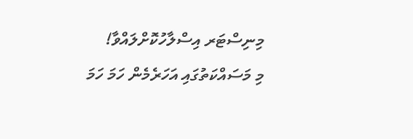މިނިސްޓަރ އިސްލާހުކޮށްލައްވާ!
މި މަސައްކަތުގައި އަހަރެމެން ހަމަ ހަމަ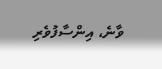ވާނެ، އިންސާފުވެރި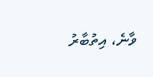ވާނެ، އިތުބާރު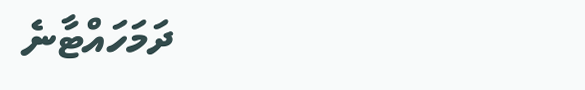ދަމަހައްޓާނެ